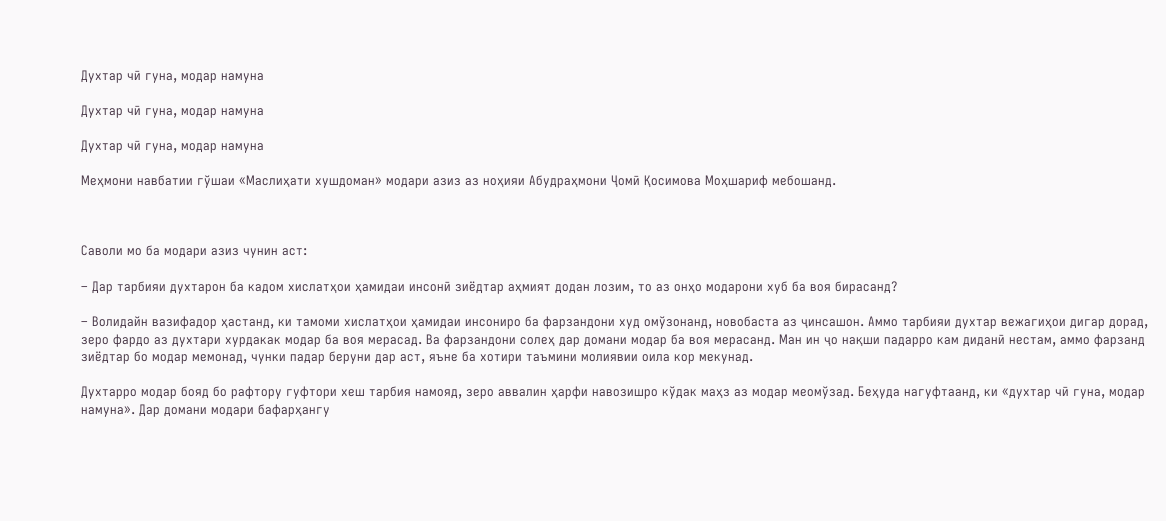Духтар чӣ гуна, модар намуна

Духтар чӣ гуна, модар намуна

Духтар чӣ гуна, модар намуна

Меҳмони навбатии гўшаи «Маслиҳати хушдоман» модари азиз аз ноҳияи Абудраҳмони Ҷомӣ Қосимова Моҳшариф мебошанд.



Саволи мо ба модари азиз чунин аст:

– Дар тарбияи духтарон ба кадом хислатҳои ҳамидаи инсонӣ зиёдтар аҳмият додан лозим, то аз онҳо модарони хуб ба воя бирасанд?

– Волидайн вазифадор ҳастанд, ки тамоми хислатҳои ҳамидаи инсониро ба фарзандони худ омўзонанд, новобаста аз ҷинсашон. Аммо тарбияи духтар вежагиҳои дигар дорад, зеро фардо аз духтари хурдакак модар ба воя мерасад. Ва фарзандони солеҳ дар домани модар ба воя мерасанд. Ман ин ҷо нақши падарро кам диданӣ нестам, аммо фарзанд зиёдтар бо модар мемонад, чунки падар беруни дар аст, яъне ба хотири таъмини молиявии оила кор мекунад.

Духтарро модар бояд бо рафтору гуфтори хеш тарбия намояд, зеро аввалин ҳарфи навозишро кўдак маҳз аз модар меомўзад. Беҳуда нагуфтаанд, ки «духтар чӣ гуна, модар намуна». Дар домани модари бафарҳангу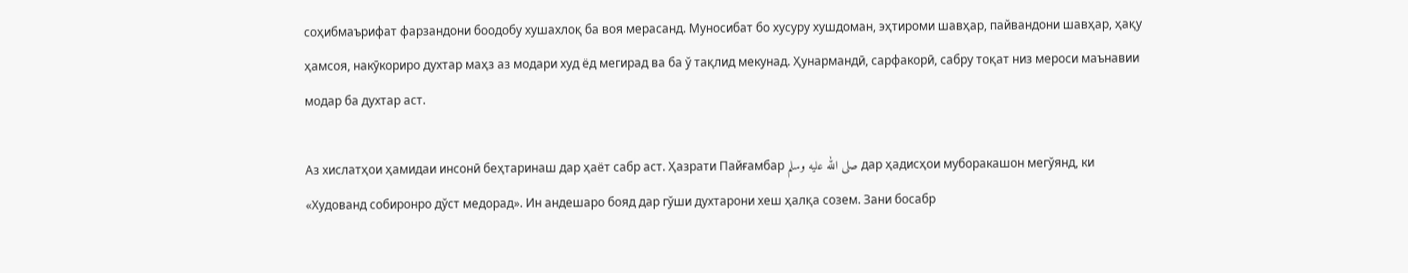соҳибмаърифат фарзандони боодобу хушахлоқ ба воя мерасанд. Муносибат бо хусуру хушдоман, эҳтироми шавҳар, пайвандони шавҳар, ҳақу ҳамсоя, накӯкориро духтар маҳз аз модари худ ёд мегирад ва ба ў тақлид мекунад. Ҳунармандӣ, сарфакорӣ, сабру тоқат низ мероси маънавии модар ба духтар аст.

Аз хислатҳои ҳамидаи инсонӣ беҳтаринаш дар ҳаёт сабр аст. Ҳазрати Пайғамбар صلى الله عليه وسلم дар ҳадисҳои муборакашон мегўянд, ки «Худованд собиронро дўст медорад». Ин андешаро бояд дар гўши духтарони хеш ҳалқа созем. Зани босабр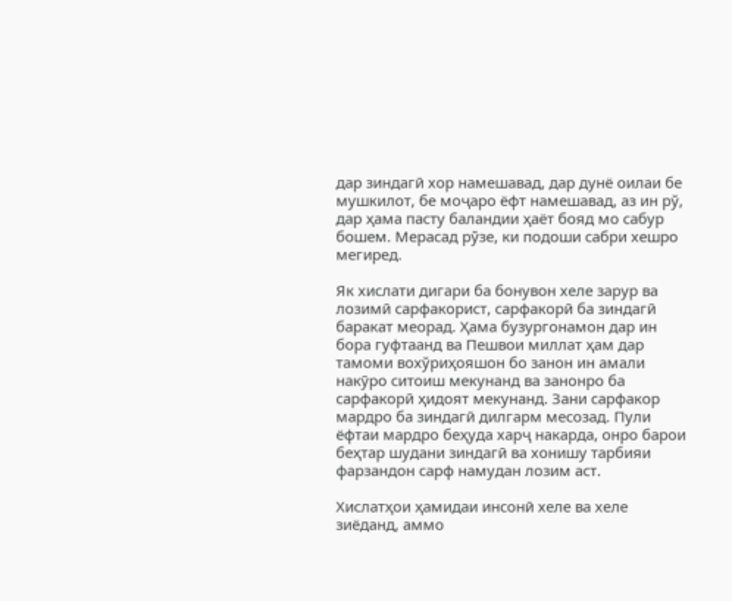дар зиндагӣ хор намешавад, дар дунё оилаи бе мушкилот, бе моҷаро ёфт намешавад, аз ин рў, дар ҳама пасту баландии ҳаёт бояд мо сабур бошем. Мерасад рўзе, ки подоши сабри хешро мегиред.

Як хислати дигари ба бонувон хеле зарур ва лозимӣ сарфакорист, сарфакорӣ ба зиндагӣ баракат меорад. Ҳама бузургонамон дар ин бора гуфтаанд ва Пешвои миллат ҳам дар тамоми вохўриҳояшон бо занон ин амали накӯро ситоиш мекунанд ва занонро ба сарфакорӣ ҳидоят мекунанд. Зани сарфакор мардро ба зиндагӣ дилгарм месозад. Пули ёфтаи мардро беҳуда харҷ накарда, онро барои беҳтар шудани зиндагӣ ва хонишу тарбияи фарзандон сарф намудан лозим аст.

Хислатҳои ҳамидаи инсонӣ хеле ва хеле зиёданд, аммо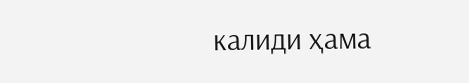калиди ҳама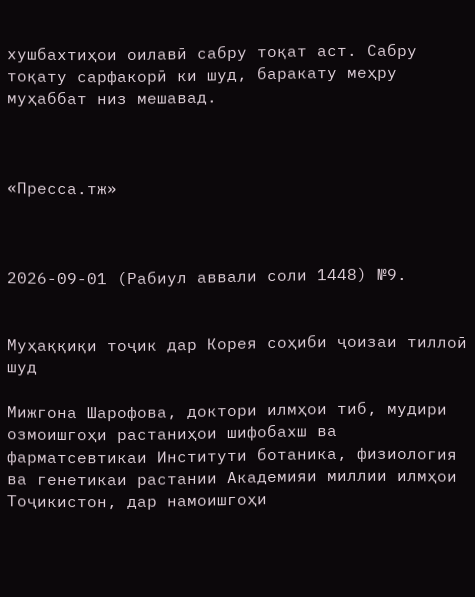хушбахтиҳои оилавӣ сабру тоқат аст. Сабру тоқату сарфакорӣ ки шуд, баракату меҳру муҳаббат низ мешавад.



«Пресса.тж»



2026-09-01 (Рабиул аввали соли 1448) №9.


Муҳаққиқи тоҷик дар Корея соҳиби ҷоизаи тиллоӣ шуд

Мижгона Шарофова, доктори илмҳои тиб, мудири озмоишгоҳи растаниҳои шифобахш ва фарматсевтикаи Институти ботаника, физиология ва генетикаи растании Академияи миллии илмҳои Тоҷикистон, дар намоишгоҳи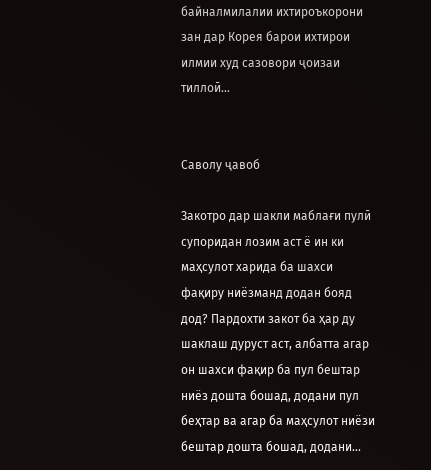байналмилалии ихтироъкорони зан дар Корея барои ихтирои илмии худ сазовори ҷоизаи тиллоӣ...


Саволу ҷавоб

Закотро дар шакли маблағи пулӣ супоридан лозим аст ё ин ки маҳсулот харида ба шахси фақиру ниёзманд додан бояд дод? Пардохти закот ба ҳар ду шаклаш дуруст аст, албатта агар он шахси фақир ба пул бештар ниёз дошта бошад, додани пул беҳтар ва агар ба маҳсулот ниёзи бештар дошта бошад, додани...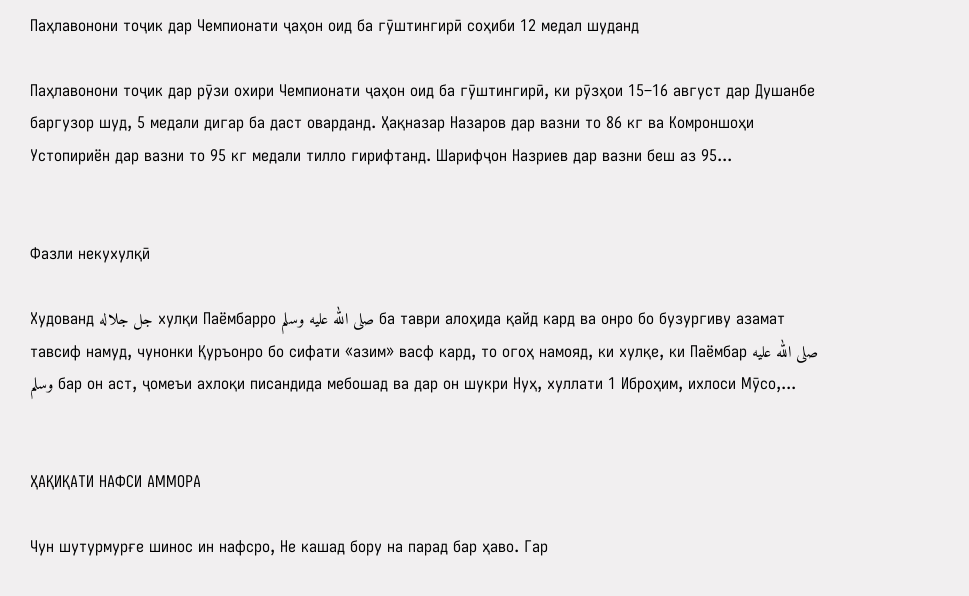Паҳлавонони тоҷик дар Чемпионати ҷаҳон оид ба гӯштингирӣ соҳиби 12 медал шуданд

Паҳлавонони тоҷик дар рӯзи охири Чемпионати ҷаҳон оид ба гӯштингирӣ, ки рӯзҳои 15–16 август дар Душанбе баргузор шуд, 5 медали дигар ба даст оварданд. Ҳақназар Назаров дар вазни то 86 кг ва Комроншоҳи Устопириён дар вазни то 95 кг медали тилло гирифтанд. Шарифҷон Назриев дар вазни беш аз 95...


Фазли некухулқӣ

Худованд جل جلاله хулқи Паёмбарро صلى الله عليه وسلم ба таври алоҳида қайд кард ва онро бо бузургиву азамат тавсиф намуд, чунонки Қуръонро бо сифати «азим» васф кард, то огоҳ намояд, ки хулқе, ки Паёмбар صلى الله عليه وسلم бар он аст, ҷомеъи ахлоқи писандида мебошад ва дар он шукри Нуҳ, хуллати 1 Иброҳим, ихлоси Мӯсо,...


ҲАҚИҚАТИ НАФСИ АММОРА

Чун шутурмурғе шинос ин нафсро, Не кашад бору на парад бар ҳаво. Гар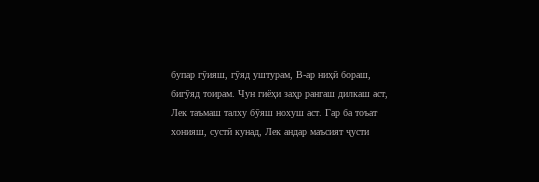бупар гӯияш, гӯяд уштурам, В-ар ниҳӣ бораш, бигӯяд тоирам. Чун гиёҳи заҳр рангаш дилкаш аст, Лек таъмаш талху бӯяш нохуш аст. Гар ба тоъат хонияш, сустӣ кунад, Лек андар маъсият ҷусти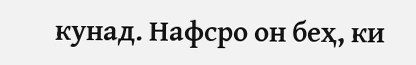кунад. Нафсро он беҳ, ки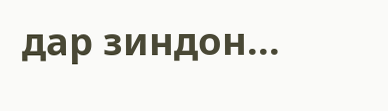дар зиндон...